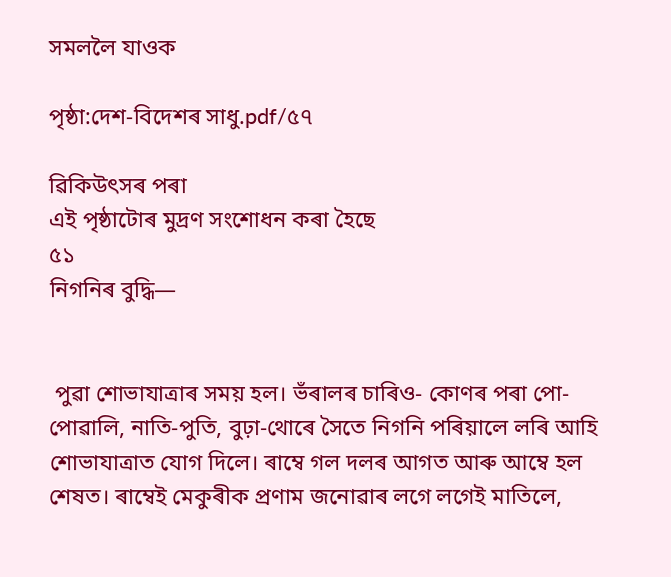সমললৈ যাওক

পৃষ্ঠা:দেশ-বিদেশৰ সাধু.pdf/৫৭

ৱিকিউৎসৰ পৰা
এই পৃষ্ঠাটোৰ মুদ্ৰণ সংশোধন কৰা হৈছে
৫১
নিগনিৰ বুদ্ধি—


 পুৱা শোভাযাত্ৰাৰ সময় হল। ভঁৰালৰ চাৰিও- কোণৰ পৰা পো-পোৱালি, নাতি-পুতি, বুঢ়া-থোৰে সৈতে নিগনি পৰিয়ালে লৰি আহি শোভাযাত্ৰাত যোগ দিলে। ৰাম্বে গল দলৰ আগত আৰু আম্বে হল শেষত। ৰাম্বেই মেকুৰীক প্ৰণাম জনোৱাৰ লগে লগেই মাতিলে,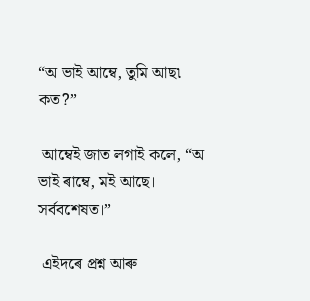“অ ভাই আম্বে, তুমি আছ৷ কত?”

 আম্বেই জাত লগাই কলে, “অ ভাই ৰাম্বে, মই আছে। সৰ্ববশেষত।”

 এইদৰে প্ৰশ্ন আৰু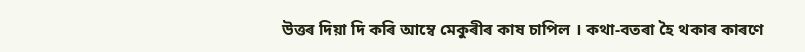উত্তৰ দিয়া দি কৰি আম্বে মেকুৰীৰ কাষ চাপিল । কথা-বতৰা হৈ থকাৰ কাৰণে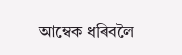আম্বেক ধৰিবলৈ